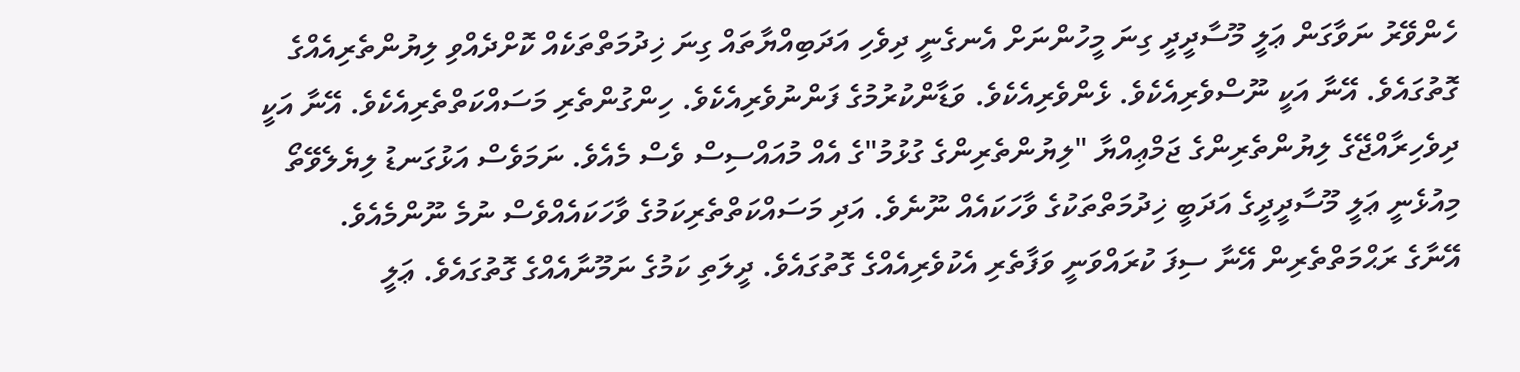ހެންވޭރު ނަވާގަން ޢަލީ މޫސާދީދީ ގިނަ މީހުންނަށް އެނގެނީ ދިވެހި އަދަބިއްޔާތައް ގިނަ ޚިދުމަތްތަކެއް ކޮށްދެއްވި ލިޔުންތެރިއެއްގެ ގޮތުގައެވެ. އޭނާ އަކީ ނޫސްވެރިއެކެވެ. ޅެންވެރިއެކެވެ. ވަޑާންކުރުމުގެ ފަންނުވެރިއެކެވެ. ހިންގުންތެރި މަސައްކަތްތެރިއެކެވެ. އޭނާ އަކީ ދިވެހިރާއްޖޭގެ ލިޔުންތެރިންގެ ޖަމްޢިއްޔާ "ލިޔުންތެރިންގެ ގުޅުމު"ގެ އެއް މުއައްސިސް ވެސް މެއެވެ. ނަމަވެސް އަޅުގަނޑު ލިޔެލެވޭތޯ މިއުޅެނީ ޢަލީ މޫސާދީދީގެ އަދަބީ ޚިދުމަތްތަކުގެ ވާހަކައެއް ނޫނެވެ. އަދި މަސައްކަތްތެރިކަމުގެ ވާހަކައެއްވެސް ނުމެ ނޫންމެއެވެ.
އޭނާގެ ރަޙްމަތްތެރިން އޭނާ ސިފަ ކުރައްވަނީ ވަފާތެރި އެކުވެރިއެއްގެ ގޮތުގައެވެ. ދީލަތި ކަމުގެ ނަމޫނާއެއްގެ ގޮތުގައެވެ. ޢަލީ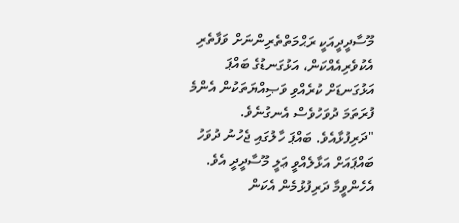މޫސާދީދީއަކީ ރަޙްމަތްތެރިންނަށް ވަފާތެރި އެކުވެރިއެއްކަން، އަޅުގަނޑުގެ ބައްޕަ އަޅުގަނޑަށް ކުރެއްވި ވަޞިއްޔަތަކުން އެންމެ ފުރަތަމަ ދުވަހުވެސް އެނގުނެވެ. "ދަރިފުޅާއެވެ. ބައްޕަ ހާލުގައި ޖެހުނު ދުވަހު ބައްޕައަށް އަޅާލެއްވީ ޢަލީ މޫސާދީދީ އެވެ. އެހެންވީމާ ދަރިފުޅުމެން އެކަން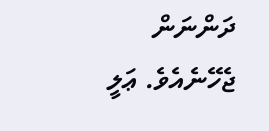ދަންނަން ޖެހޭނެއެވެ. ޢަލީ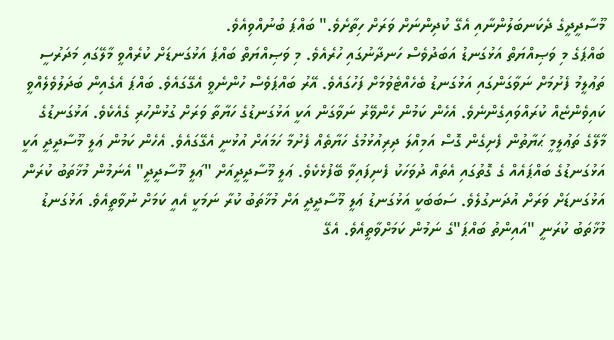މޫސާދީދީގެ ދެކަނބަލުންނާއި އެގޭ ކުދިންނަށް ވަރަށް ހިތާށެވެ." ބައްޕަ ބުނުއްވިއެވެ.
ބައްޕަގެ މި ވަޞިއްޔަތް އަޅުގަނޑު އަބަދުވެސް ހަނދާނުގައި ހުރެއެވެ. މި ވަޞިއްޔަތް ބައްޕަ އަޅުގަނޑަށް ކުރެއްވީ މާލޭގައި މަދަރުސީ ތަޢުލީމު ފެށުމަށް ނަވާގަންގައި އަޅުގަނޑު ބެހެއްޓެވުމަށް ފަހުގައެވެ. އޭރު ބައްޕަވެސް ހުންނެވީ އެގޭގައެވެ. ބައްޕަ އެގެއިން ބަދަލުވެލެއްވީ ކައިވެންޏެއް ކުރައްވައިގެންނެވެ. އެހެން ކަމުން ހެންވޭރު ނަވާގަން އަކީ އަޅުގަނޑުގެ ހަޔާތާ ވަރަށް ގުޅުންހުރި ގެއެކެވެ. އަޅުގަނޑުގެ މާލޭގެ ތަޢުލީމީ ޙަޔާތުން ފެށިގެން ގޮސް އަމިއްލަ ދިރިއުޅުމުގެ ހަޔާތެއް ފެށުމާ ހަމައަށް އުޅުނީ އެގޭގައެވެ. އެހެން ކަމުން ޢަލީ މޫސާދީދީ އަކީ އަޅުގަނޑުގެ ބައްޕައެއް ގެ ގޮތުގައި އެތައް ދުވަހަކު ފެނިފައިވާ ބޭފުޅެކެވެ. ޢަލީ މޫސާދީދީއަށް "ޢަލީ މޫސާދީދީ" އެނަމުން މުޚާތަބު ކުރަން އަޅުގަނޑަށް ވަރަށް އުދަނގުލެވެ. ސަބަބަކީ އަޅުގަނޑު ޢަލީ މޫސާދީދީ އަށް މުޚާތަބު ކުރާ ނަމަކީ އެއީ ކަމަށް ނުވާތީއެވެ. އަޅުގަނޑު މުޚާތަބު ކުރަނީ "އައިންތު ބައްޕަ"ގެ ނަމުން ކަމަށްވާތީއެވެ. އެގޭ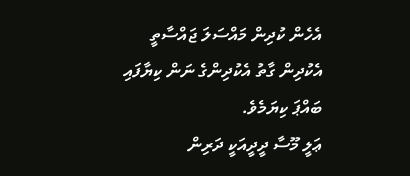އެހެން ކުދިން މައްސަލަ ޖައްސާތީ އެކުދިން ގާތު އެކުދިންގެ ނަން ކިޔާފައި ބައްޕަ ކިޔަމެވެ.
ޢަލީ މޫސާ ދީދީއަކީ ދަރިން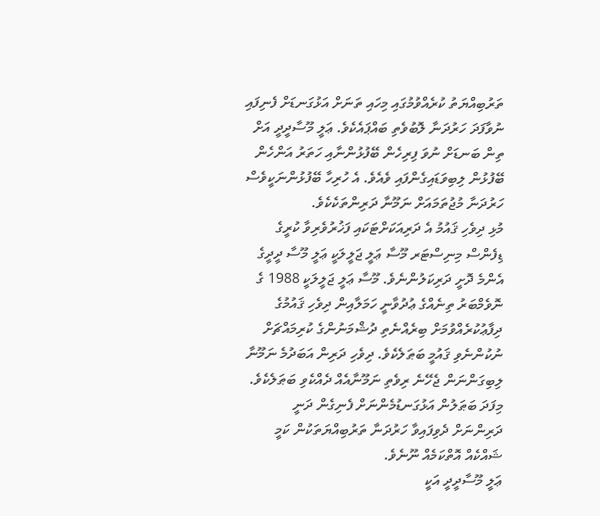ތަރުބިއްޔަތު ކުރެއްވުމުގައި މިހައި ތަނަށް އަޅުގަނޑަށް ފެނިފައި ނުވާފަދަ ހަރުދަނާ ލޮބުވެތި ބައްޕައެކެވެ. ޢަލީ މޫސާދީދީ އަށް ތިން ބަނޑަށް ނުވަ ފިރިހެން ބޭފުޅުންނާއި ހަތަރު އަންހެން ބޭފުޅުން ލިބިވަޑައިގެންފައި ވެއެވެ. އެ ހުރިހާ ބޭފުޅުންނަކީވެސް ހަރުދަނާ މުޖުތަމައަށް ނަމޫނާ ދަރިންތަކެކެވެ.
މުޅި ދިވެހި ޤައުމު އެ ދަރިއަކަށްޓަކައި ފަޚުރުވެރިވާ ކުރީގެ ޑިފެންސް މިނިސްޓަރ މޫސާ ޢަލީ ޖަލީލަކީ ޢަލީ މޫސާ ދީދީގެ އެންމެ ދޮށީ ދަރިކަލުންނެވެ. މޫސާ ޢަލީ ޖަލީލަކީ 1988 ގެ ނޮވެމްބަރު ތިނެއްގެ ޢުދުވާނީ ހަމަލާއިން ދިވެހި ޤައުމުގެ ދިފާޢުކުރެއްވުމަށް ބިރެއްނެތި ދުޝްމަނުންގެ ކުރިމައްޗަށް ނުކުންނެވި ޤައުމީ ބަޠަލެކެވެ. ދިވެހި ދަރިން އަބަދުމެ ނަމޫނާ ލިބިގަންނަން ޖެހޭނެ ރިވެތި ނަމޫނާއެއް ދެއްކެވި ބަޠަލެކެވެ. މިފަދަ ބަޠަލުން އަޅުގަނޑުމެންނަށް ފެނިގެން ދަނީ ދަރިންނަށް ދެވިފައިވާ ހަރުދަނާ ތަރުބިއްޔަތަކުން ކަމީ ޝައްކެއް އޮތްކަމެއް ނޫނެވެ.
ޢަލީ މޫސާދީދީ އަކީ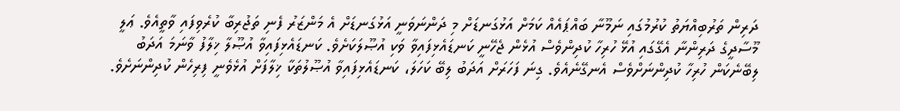ދަރިން ތަރުބިއްޔަތު ކުރުމުގައި ނަމޫނާ ބައްޕައެއް ކަމަށް އަޅުގަނޑަށް މި ދަންނަވަނީ އަޅުގަނޑަށް އެ މަންޒަރު ފެނި ތަޖުރިބާ ކުރެވިފައި ވާތީއެވެ. ޢަލީ މޫސާދީގެ ދަރިންނާ އެގޭގައި އުޅޭ ހުރިހާ ކުދިންވެސް އުޅެން ޖެހޭނީ ކަނޑައެޅިފައިވާ ވަކި އުޞޫލަކަށެވެ. ކަނޑައެޅިފައިވާ އުޞޫލާ ޚިލާފު ވާނަމަ އަދަބު ލިބޭނެކަން ހުރިހާ ކުދިންނަށްވެސް އެނގޭނެއެވެ. ގިނަ ފަހަރަށް އަދަބު ލިބޭ ކަހަލަ، ކަނޑައެޅިފައިވާ އުޞޫލުތަކާ ޚިލާފަށް އުޅެވެނީ ފިރިހެން ކުދިންނަށެވެ.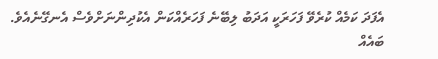އެފަދަ ކަމެއް ކުރެވޭ ފަހަރަކީ އަދަބު ލިބޭނެ ފަހަރެއްކަން އެކުދިންނަށްވެސް އެނގޭނެއެވެ. ބައެއް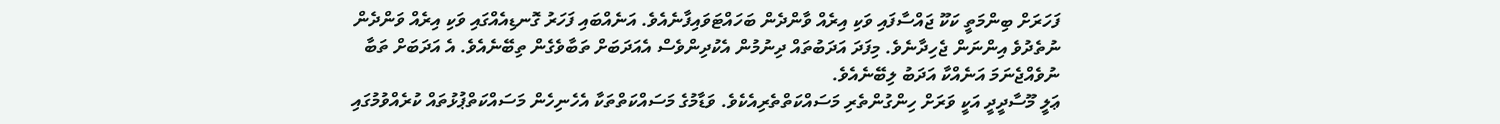ފަހަރަށް ބިންމަތީ ކަކޫ ޖައްސާފައި ވަކި އިރެއް ވާންދެން ބަހައްޓަވައިފާނެއެވެ. އަނެއްބައި ފަހަރު ގޮނޑިއެއްގައި ވަކި އިރެއް ވަންދެން ނުތެދުވެ އިންނަން ޖެހިދާނެވެ. މިފަދަ އަދަބުތައް ދިނުމުން އެކުދިންވެސް އެއަދަބަށް ތަބާވެގެން ތިބޭނެއެވެ. އެ އަދަބަށް ތަބާ ނުވެއްޖެނަމަ އަނެއްކާ އަދަބު ލިބޭނެއެވެ.
ޢަލީ މޫސާދީދީ އަކީ ވަރަށް ހިންގުންތެރި މަސައްކަތްތެރިއެކެވެ. ވަޑާމުގެ މަސައްކަތްތަކާ އެހެނިހެން މަސައްކަތްޕުޅުތައް ކުރެއްވުމުގައި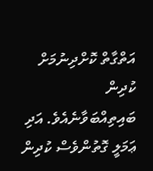އަތްގާތް ކޮށްދިނުމަށް ކުދިން ބައިތިއްބަވާނެއެވެ. އަދި ޢަމަލީ ގޮތުންވެސް ކުދިން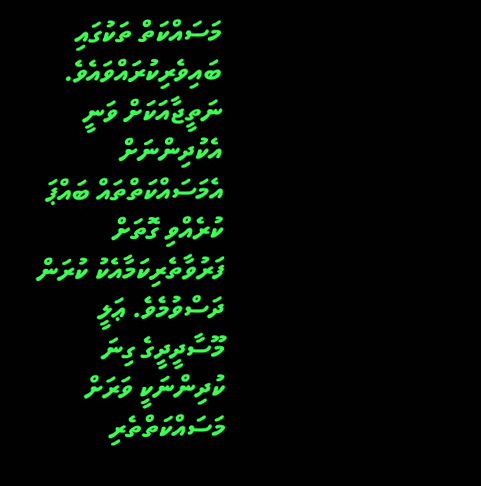މަސައްކަތް ތަކުގައި ބައިވެރިކުރައްވައެވެ. ނަތީޖާއަކަށް ވަނީ އެކުދިންނަށް އެމަސައްކަތްތައް ބައްޕަ ކުރެއްވި ގޮތަށް ފަރުވާތެރިކަމާއެކު ކުރަން ދަސްވުމެވެ. ޢަލީ މޫސާދީދީގެ ގިނަ ކުދިންނަކީ ވަރަށް މަސައްކަތްތެރި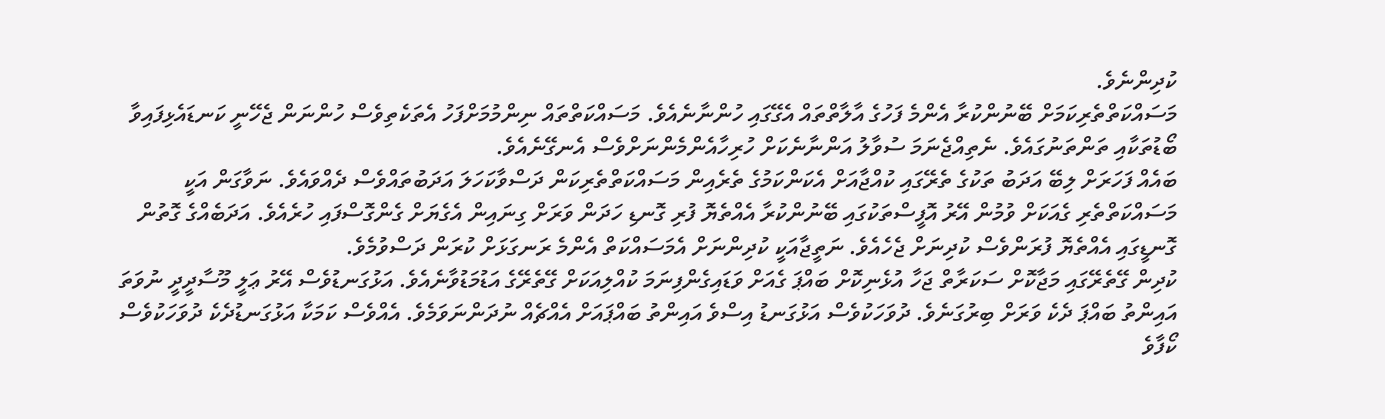ކުދިންނެވެ.
މަސައްކަތްތެރިކަމަށް ބޭނުންކުރާ އެންމެ ފަހުގެ އާލާތްތައް އެގޭގައި ހުންނާނެއެވެ. މަސައްކަތްތައް ނިންމުމަށްފަހު އެތަކެތިވެސް ހުންނަން ޖެހޭނީ ކަނޑައެޅިފައިވާ ބޯޑުތަކާއި ތަންތަނުގައެވެ. ނެތިއްޖެނަމަ ސުވާލު އަންނާނެކަށް ހުރިހާއެންމެންނަށްވެސް އެނގޭނެއެވެ.
ބައެއް ފަހަރަށް ލިބޭ އަދަބު ތަކުގެ ތެރޭގައި ކުއްޖާއަށް އެކަންކަމުގެ ތެރެއިން މަސައްކަތްތެރިކަން ދަސްވާކަހަލަ އަދަބުތައްވެސް ދެއްވައެވެ. ނަވާގަން އަކީ މަސައްކަތްތެރި ގެއަކަށް ވުމުން އޭރު އޮފީސްތަކުގައި ބޭނުންކުރާ އެއްތެޔޮ ފުރި ގޮނޑި ހަދަން ވަރަށް ގިނައިން އެގެޔަށް ގެންގޮސްފައި ހުރެއެވެ. އަދަބެއްގެ ގޮތުން ގޮނޑީގައި އެއްތެޔޮ ފުރަންވެސް ކުދިނަށް ޖެހެއެވެ. ނަތީޖާއަކީ ކުދިންނަށް އެމަސައްކަތް އެންމެ ރަނގަޅަށް ކުރަން ދަސްވުމެވެ.
ކުދިން ގޭތެރޭގައި މަޖާކޮށް ސަކަރާތް ޖަހާ އުޅެނިކޮށް ބައްޕަ ގެއަށް ވަޑައިގެންފިނަމަ ކުއްލިއަކަށް ގޭތެރޭގެ އަޑުމަޑުވާނެއެވެ. އަޅުގަނޑުވެސް އޭރު ޢަލީ މޫސާދީދީ ނުވަތަ އައިންތު ބައްޕަ ދެކެ ވަރަށް ބިރުގަނެވެ. ދުވަހަކުވެސް އަޅުގަނޑު އިސްވެ އައިންތު ބައްޕައަށް އެއްޗެއް ނުދަންނަވަމެވެ. އެއްވެސް ކަމަކާ އަޅުގަނޑުދެކެ ދުވަހަކުވެސް ކޯފާވެ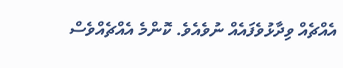އެއްޗެއް ވިދާޅުވެފައެއް ނުވެއެވެ. ކޮންމެ އެއްޗެއްވެސް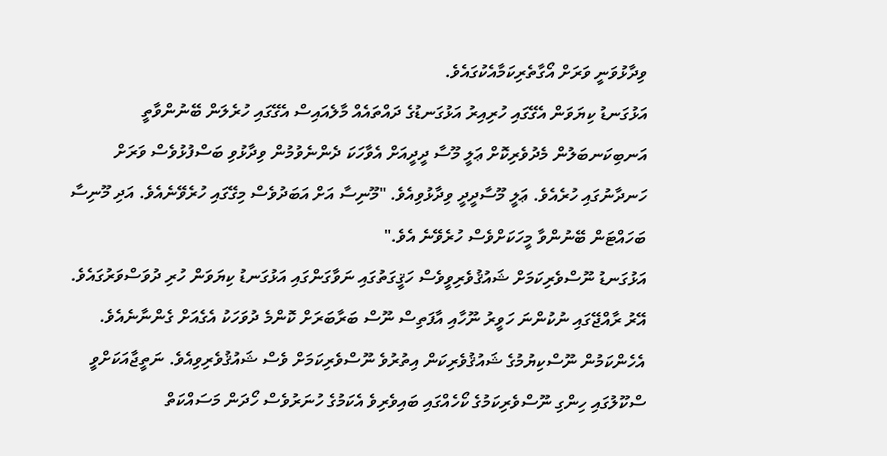ވިދާޅުވަނީ ވަރަށް އޯގާތެރިކަމާއެކުގައެވެ.
އަޅުގަނޑު ކިޔަވަން އެގޭގައި ހުރިއިރު އަޅުގަނޑުގެ ދައްތައެއް މާލެއައިސް އެގޭގައި ހުރެލަން ބޭނުންވާތީ އަނބިކަނބަލުން މެދުވެރިކޮށް ޢަލީ މޫސާ ދީދީއަށް އެވާހަކަ ދެންނެވުމުން ވިދާޅުވި ބަސްފުޅުވެސް ވަރަށް ހަނދާނުގައި ހުރެއެވެ. ޢަލީ މޫސާދީދީ ވިދާޅުވިއެވެ. "މޫނިސާ އަށް އަބަދުވެސް މިގޭގައި ހުރެވޭނެއެވެ. އަދި މޫނިސާ ބަހައްޓަން ބޭނުންވާ މީހަކަށްވެސް ހުރެވޭނެ އެވެ."
އަޅުގަނޑު ނޫސްވެރިކަމަށް ޝައުޤުވެރިވީވެސް ހަޤީގަތުގައި ނަވާގަންގައި އަޅުގަނޑު ކިޔަވަން ހުރި ދުވަސްވަރުގައެވެ. އޭރު ރާއްޖޭގައި ނުކުންނަ ހަވީރު ނޫހާއި އާފަތިސް ނޫސް ބަރާބަރަށް ކޮންމެ ދުވަހަކު އެގެއަށް ގެންނާނެއެވެ. އެހެންކަމުން ނޫސްކިޔުމުގެ ޝައުޤުވެރިކަން އިތުރުވެ ނޫސްވެރިކަމަށް ވެސް ޝައުޤުވެރިވިއެވެ. ނަތީޖާއަކަށްވީ ސްކޫލުގައި ހިންގި ނޫސްވެރިކަމުގެ ކޯހެއްގައި ބައިވެރިވެ އެކަމުގެ ހުނަރުވެސް ހޯދަން މަސައްކަތް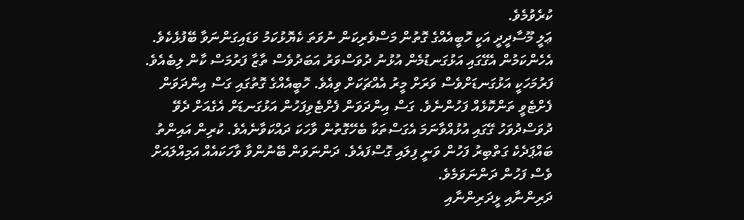ކުރެވުމެވެ.
ޢަލީ މޫސާދީދީ އަކީ ހޮބީއެއްގެ ގޮތުން މަސްވެރިކަން ނުވަތަ ކެޔޮޅުކަމު ވަޑައިގަންނަވާ ބޭފުޅެކެވެ. އެހެންކަމުން އެގޭގައި އަޅުގަނޑުމެން އުޅުނު ދުވަސްވަރު އަބަދުވެސް ތާޒާ ފަރުމަސް ކާން ލިބެއެވެ. ފަރުމަހަކީ އަޅުގަނޑަށްވެސް ވަރަށް މީރު އެއްޗަކަށް ވިއެވެ. ހޮބީއެއްގެ ގޮތުގައި ގަސް އިންދަވަން ފެށްޓެވީ ތަންކޮޅެއް ފަހުންނެވެ. ގަސް އިންދަވަން ފެށްޓެވިފަހުން އަޅުގަނޑަށް އެގެއަށް ދެވޭ ދުވަސްދުވަހު ގޭގައި އުޅުއްވާނަމަ އެގަސްތަކާ ބެހޭގޮތުން ވާހަކަ ދައްކަވާނެއެވެ. ކުރިން އައިންތު ބައްޕަދެކެ ގަތްބިރު ފަހުން ވަނީ ފިލައި ގޮސްފައެވެ. ދަންނަވަން ބޭނުންވާ ވާހަކައެއް އަމިއްލައަށް ވެސް ފަހުން ދަންނަވަމެވެ.
ދަރިންނާއި ޅީދަރިންނާއި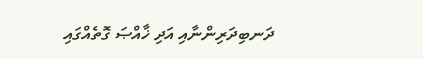ދަނބިދަރިންނާއި އަދި ޚާއްޞަ ގޮތެއްގައި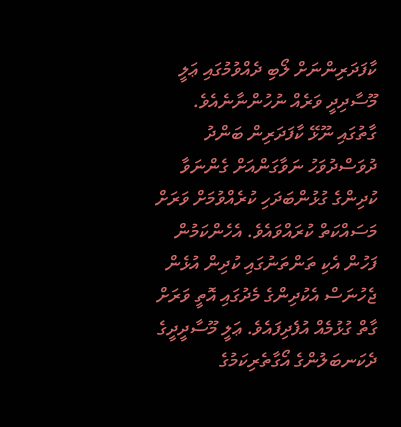ކާފަދަރިންނަށް ލޯބި ދެއްވުމުގައި ޢަލީ މޫސާދިދީ ވަރެއް ނުހުންނާނެއެވެ. ގާތުގައި ނޫޅޭ ކާފަދަރިން ބަންދު ދުވަސްދުވަހު ނަވާގަންއަށް ގެންނަވާ ކުދިންގެ ގުޅުންބަދަހި ކުރެއްވުމަށް ވަރަށް މަސައްކަތް ކުރައްވައެވެ. އެހެންކަމުން ފަހުން އެކި ތަންތަނުގައި ކުދިން އުޅެން ޖެހުނަސް އެކުދިންގެ މެދުގައި އޮތީ ވަރަށް ގާތް ގުޅުމެއް އުފެދިފައެވެ. ޢަލީ މޫސާދީދީގެ ދެކަނބަލުންގެ އޯގާތެރިކަމުގެ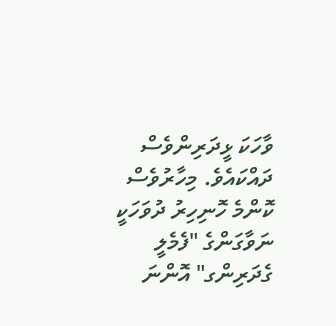ވާހަކަ ޅީދަރިންވެސް ދައްކައެވެ. މިހާރުވެސް ކޮންމެ ހޮނިހިރު ދުވަހަކީ ނަވާގަންގެ "ފެމެލީ ގެދަރިންގ" އޮންނަ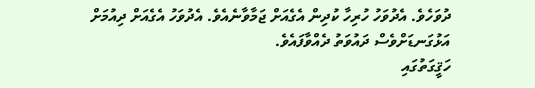ދުވަހެވެ. އެދުވަހު ހުރިހާ ކުދިން އެގެއަށް ޖަމާވާނެއެވެ. އެދުވަހު އެގެއަށް ދިއުމަށް އަޅުގަނޑަށްވެސް ދައުވަތު ދެއްވާފައެވެ.
ހަޤީގަތުގައި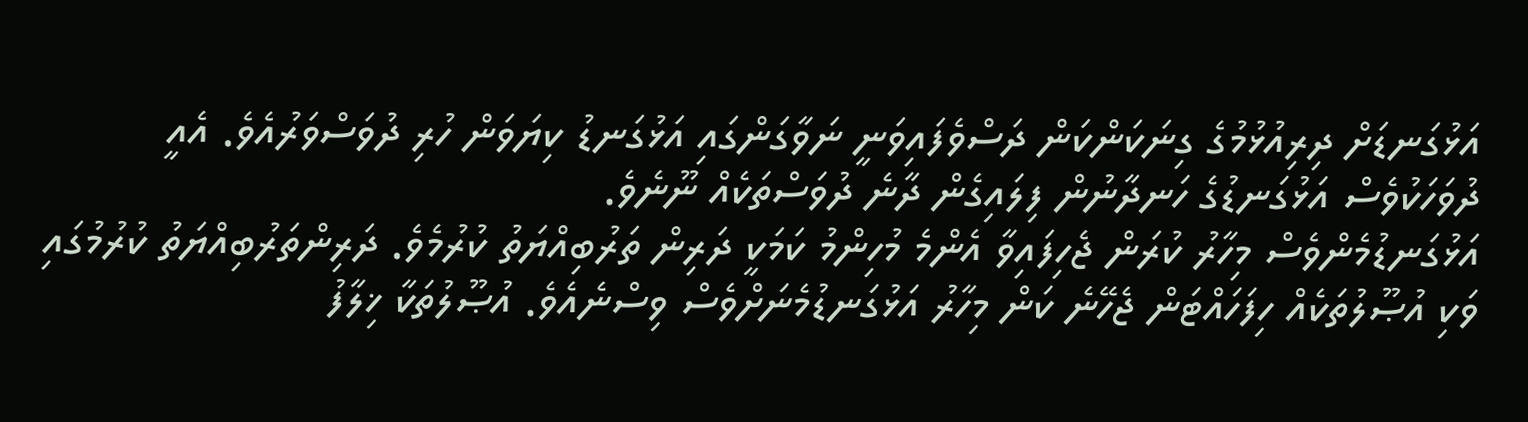އަޅުގަނޑަށް ދިރިއުޅުމުގެ ގިނަކަންކަން ދަސްވެފައިވަނީ ނަވާގަންގައި އަޅުގަނޑު ކިޔަވަން ހުރި ދުވަސްވަރުއެވެ. އެއީ ދުވަހަކުވެސް އަޅުގަނޑުގެ ހަނދާނުން ފިލައިގެން ދާނެ ދުވަސްތަކެއް ނޫނެވެ.
އަޅުގަނޑުމެންވެސް މިހާރު ކުރަން ޖެހިފައިވާ އެންމެ މުހިންމު ކަމަކީ ދަރިން ތަރުބިއްޔަތު ކުރުމެވެ. ދަރިންތަރުބިއްޔަތު ކުރުމުގައި ވަކި އުޞޫލުތަކެއް ހިފަހައްޓަން ޖެހޭނެ ކަން މިހާރު އަޅުގަނޑުމެނަށްވެސް ވިސްނެއެވެ. އުޞޫލުތަކާ ޚިލާފު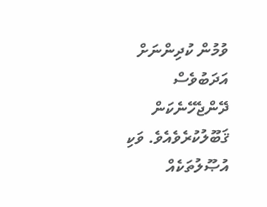ވުމުން ކުދިންނަށް އަދަބުވެސް ދޭންޖެހޭނެކަން ޤަބޫލުކުރެވެއެވެ. ވަކި އުޞޫލުތަކެއް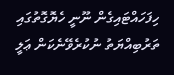ހިފަހައްޓައިގެން ނޫނީ ހެޔޮގޮތުގައި ތަރުބިއްޔަތު ނުކުރެވޭނެކަން ޢަލީ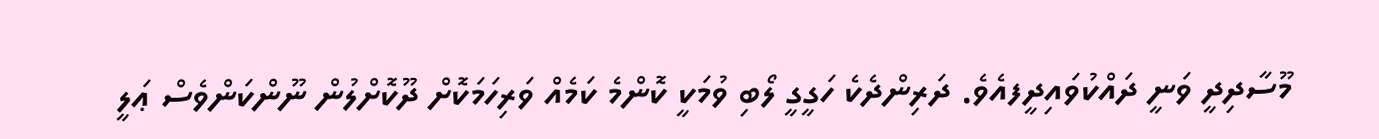މޫސާދިދީ ވަނީ ދައްކުވައިދީފއެވެ. ދަރިންދެކެ ހަގީގީ ލޯބި ވުމަކީ ކޮންމެ ކަމެއް ވަރިހަމަކޮށް ދޫކޮށްލުން ނޫންކަންވެސް ޢަލީ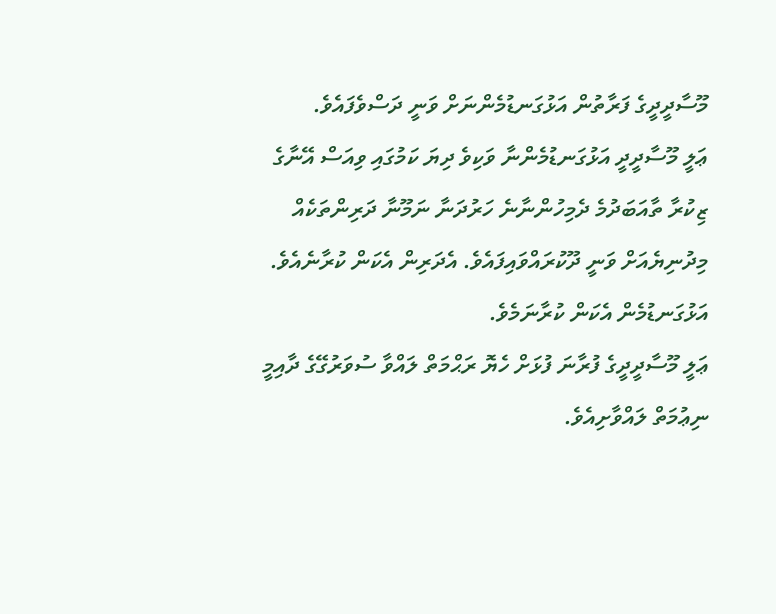މޫސާދީދީގެ ފަރާތުން އަޅުގަނޑުމެންނަށް ވަނީ ދަސްވެފައެވެ.
ޢަލީ މޫސާދީދީ އަޅުގަނޑުމެންނާ ވަކިވެ ދިޔަ ކަމުގައި ވިއަސް އޭނާގެ ޒިކުރާ ތާއަބަދުމެ ދެމިހުންނާނެ ހަރުދަނާ ނަމޫނާ ދަރިންތަކެއް މިދުނިޔެއަށް ވަނީ ދޫކުރައްވައިފައެވެ. އެދަރިން އެކަން ކުރާނެއެވެ. އަޅުގަނޑުމެން އެކަން ކުރާނަމެވެ.
ޢަލީ މޫސާދީދީގެ ފުރާނަ ފުޅަށް ހެޔޮ ރަޙްމަތް ލައްވާ ސުވަރުގޭގެ ދާއިމީ ނިޢުމަތް ލައްވާށިއެވެ.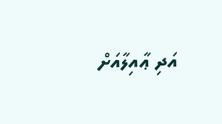އަދި ޢާއިލާއަށް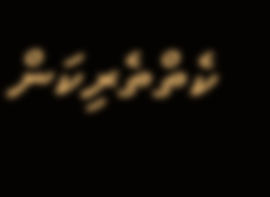ކެތްތެރިކަން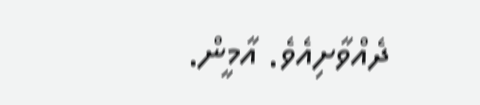ދެއްވާށިއެވެ. އާމީން.